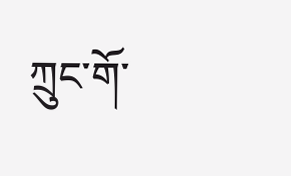ཀྲུང་གོ་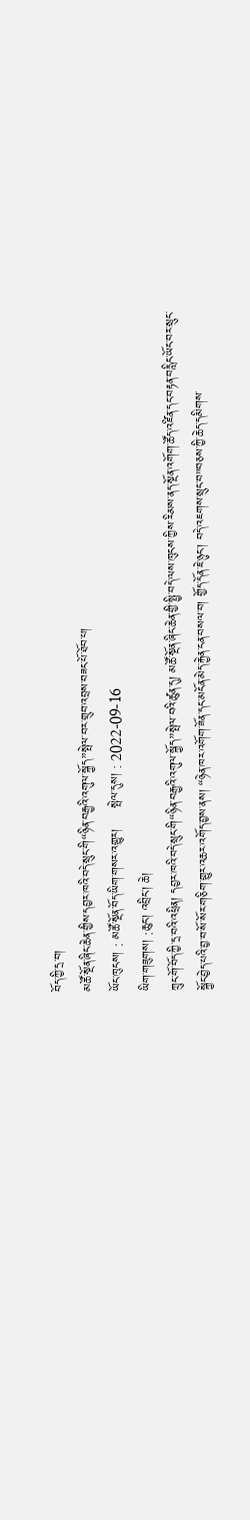བོད་ཀྱི་དྲ་བ།
མཚོ་སྔོན་ཞིང་ཆེན་གྱིས་དབྱར་ཁའི་བདེ་སྲུང་གི“ཉིན་བརྒྱའི་འགུལ་སྐྱོད”སྤེལ་བར་གྲུབ་འབྲས་བཟང་པོ་ཐོབ་པ།
ཡོང་ཁུངས། : མཚོ་སྔོན་བོད་ཡིག་གསར་འགྱུར།     སྤེལ་དུས། : 2022-09-16
ཡིག་གཟུགས། :ཆུང་། འབྲིང་། ཆེ།
ཀྲུང་གོ་བོད་ཀྱི་དྲ་བའི་འཕྲིན། དབྱར་ཁའི་བདེ་སྲུང་གི“ཉིན་བརྒྱའི་འགུལ་སྐྱོད”སྤེལ་བའི་ཚུན་དུ། མཚོ་སྔོན་ཞིང་ཆེན་གྱི་སྤྱི་བདེ་ལས་ཁུངས་ཀྱིས་རིམས་ནད་སྔོན་འགོག་ཚོད་འཛིན་དང་བརྟན་བརླིང་ཡོང་བར་སྲུང་སྐྱོང་བྱེད་པའི་བྱ་བ་སོ་སོར་གཅིག་གྱུར་འཆར་འགོད་བྱས་ནས། “ཉེན་ཁར་འགོག་ཟོན་དང་མངོན་མེད་རྐྱེན་ངན་བསལ་བ། གྱོད་དོན་ཇེ་ཉུང་། བདེ་འཇགས་སྲུང་བ”བཅས་ཀྱི་ཆེད་དམིགས་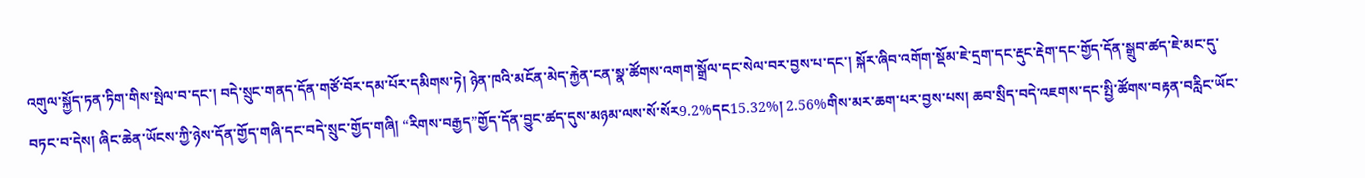འགུལ་སྐྱོད་ཏན་ཏིག་གིས་སྤེལ་བ་དང་། བདེ་སྲུང་གནད་དོན་གཙོ་བོར་དམ་པོར་དམིགས་ཏེ། ཉེན་ཁའི་མངོན་མེད་རྐྱེན་ངན་སྣ་ཚོགས་འགག་སྒྲོལ་དང་སེལ་བར་བྱས་པ་དང་། སྐོར་ཞིབ་འགོག་སྡོམ་ཇེ་དྲག་དང་རྡུང་རྡེག་དང་གྱོད་དོན་སྒྲུབ་ཚད་ཇེ་མང་དུ་བཏང་བ་དེས། ཞིང་ཆེན་ཡོངས་ཀྱི་ཉེས་དོན་གྱོད་གཞི་དང་བདེ་སྲུང་གྱོད་གཞི། “རིགས་བརྒྱད”གྱོད་དོན་བྱུང་ཚད་དུས་མཉམ་ལས་སོ་སོར9.2%དང15.32%། 2.56%གིས་མར་ཆག་པར་བྱས་པས། ཆབ་སྲིད་བདེ་འཇགས་དང་སྤྱི་ཚོགས་བརྟན་བརླིང་ཡོང་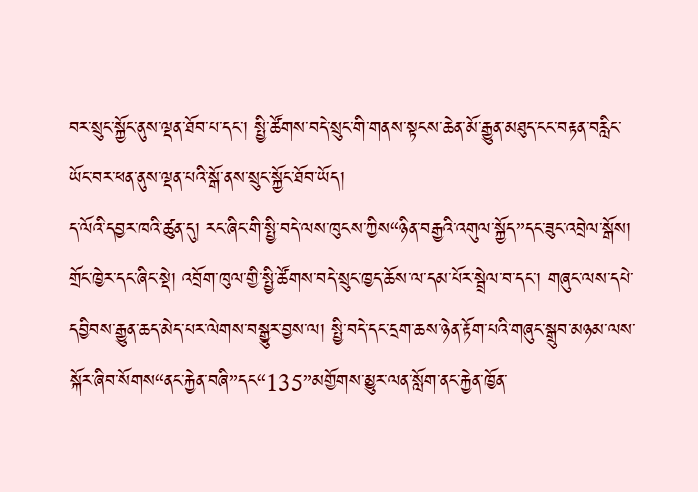བར་སྲུང་སྐྱོང་ནུས་ལྡན་ཐོབ་པ་དང་། སྤྱི་ཚོགས་བདེ་སྲུང་གི་གནས་སྟངས་ཆེན་མོ་རྒྱུན་མཐུད་ངང་བརྟན་བརླིང་ཡོང་བར་ཕན་ནུས་ལྡན་པའི་སྒོ་ནས་སྲུང་སྐྱོང་ཐོབ་ཡོད།
ད་ལོའི་དབྱར་ཁའི་ཚུན་དུ། རང་ཞིང་གི་སྤྱི་བདེ་ལས་ཁུངས་ཀྱིས“ཉིན་བརྒྱའི་འགུལ་སྐྱོད”དང་ཟུང་འབྲེལ་སྒོས། གྲོང་ཁྱེར་དང་ཞིང་སྡེ། འབྲོག་ཁུལ་གྱི་སྤྱི་ཚོགས་བདེ་སྲུང་ཁྱད་ཆོས་ལ་དམ་པོར་སྦྲེལ་བ་དང་། གཞུང་ལས་དཔེ་དབྱིབས་རྒྱུན་ཆད་མེད་པར་ལེགས་བསྒྱུར་བྱས་ལ། སྤྱི་བདེ་དང་དྲག་ཆས་ཉེན་རྟོག་པའི་གཞུང་སྒྲུབ་མཉམ་ལས་སྐོར་ཞིབ་སོགས“ནང་རྐྱེན་བཞི”དང“135”མགྱོགས་མྱུར་ལན་སློག་ནང་རྐྱེན་ཁྱོན་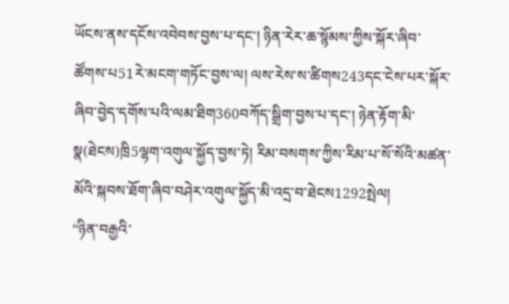ཡོངས་ནས་དངོས་འབེབས་བྱས་པ་དང་། ཉིན་རེར་ཆ་སྙོམས་ཀྱིས་སྐོར་ཞིབ་ཚོགས་པ51རེ་མངག་གཏོང་བྱས་ལ། ལས་རེས་ས་ཚིགས243དང་ངེས་པར་སྐོར་ཞིབ་བྱེད་དགོས་པའི་ལམ་ཐིག360བཀོད་སྒྲིག་བྱས་པ་དང་། ཉེན་རྟོག་མི་སྣ(ཐེངས)ཁྲི5ལྷག་འགུལ་སྐྱོད་བྱས་ཏེ། རིམ་བསགས་ཀྱིས་རིམ་པ་སོ་སོའི་མཚན་མོའི་སྐབས་ཐོག་ཞིབ་བཤེར་འགུལ་སྐྱོད་མི་འདྲ་བ་ཐེངས1292སྤེལ།
“ཉིན་བརྒྱའི་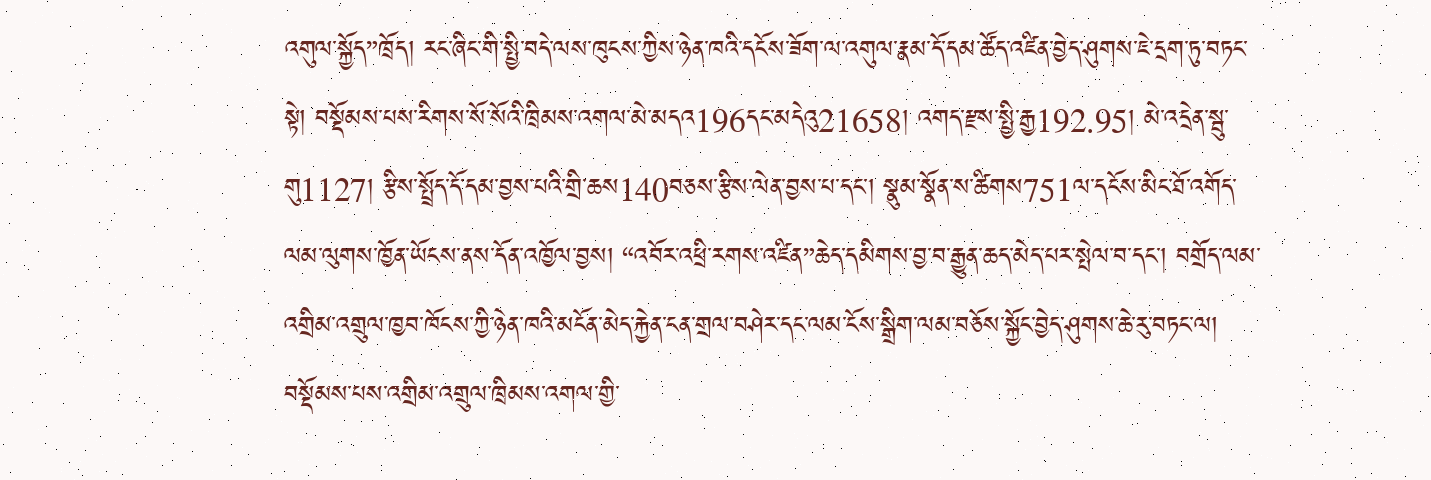འགུལ་སྐྱོད”ཁྲོད། རང་ཞིང་གི་སྤྱི་བདེ་ལས་ཁུངས་ཀྱིས་ཉེན་ཁའི་དངོས་ཟོག་ལ་འགུལ་རྣམ་དོ་དམ་ཚོད་འཛིན་བྱེད་ཤུགས་ཇེ་དྲག་ཏུ་བཏང་སྟེ། བསྡོམས་པས་རིགས་སོ་སོའི་ཁྲིམས་འགལ་མེ་མདའ196དང་མདེའུ21658། འགད་རྫས་སྤྱི་རྒྱ192.95། མེ་འདྲེན་སྦུ་གུ1127། རྩིས་སྤྲོད་དོ་དམ་བྱས་པའི་གྲི་ཆས140བཅས་རྩིས་ལེན་བྱས་པ་དང་། སྣུམ་སྣོན་ས་ཚིགས751ལ་དངོས་མིང་ཐོ་འགོད་ལམ་ལུགས་ཁྱོན་ཡོངས་ནས་དོན་འཁྱོལ་བྱས། “འབོར་འཕྲི་རགས་འཛིན”ཆེད་དམིགས་བྱ་བ་རྒྱུན་ཆད་མེད་པར་སྤེལ་བ་དང་། བགྲོད་ལམ་འགྲིམ་འགྲུལ་ཁྱབ་ཁོངས་ཀྱི་ཉེན་ཁའི་མངོན་མེད་རྐྱེན་ངན་གྲལ་བཤེར་དང་ལམ་ངོས་སྒྲིག་ལམ་བཅོས་སྐྱོང་བྱེད་ཤུགས་ཆེ་རུ་བཏང་ལ། བསྡོམས་པས་འགྲིམ་འགྲུལ་ཁྲིམས་འགལ་གྱི་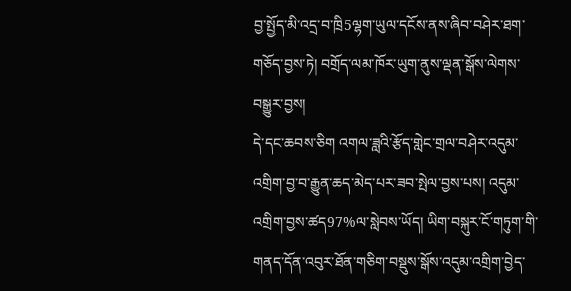བྱ་སྤྱོད་མི་འདྲ་བ་ཁྲི5ལྷག་ཡུལ་དངོས་ནས་ཞིབ་བཤེར་ཐག་གཅོད་བྱས་ཏེ། བགྲོད་ལམ་ཁོར་ཡུག་ནུས་ལྡན་སྒོས་ལེགས་བསྒྱུར་བྱས།
དེ་དང་ཆབས་ཅིག འགལ་ཟླའི་རྩོད་གླེང་གྲལ་བཤེར་འདུམ་འགྲིག་བྱ་བ་རྒྱུན་ཆད་མེད་པར་ཟབ་སྤེལ་བྱས་པས། འདུམ་འགྲིག་བྱས་ཚད97%ལ་སླེབས་ཡོད། ཡིག་བསྐུར་ངོ་གཏུག་གི་གནད་དོན་འབུར་ཐོན་གཅིག་བསྡུས་སྒོས་འདུམ་འགྲིག་བྱེད་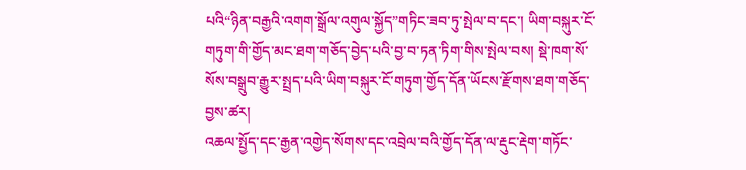པའི“ཉིན་བརྒྱའི་འགག་སྒྲོལ་འགུལ་སྐྱོད”གཏིང་ཟབ་ཏུ་སྤེལ་བ་དང་། ཡིག་བསྐུར་ངོ་གཏུག་གི་གྱོད་མང་ཐག་གཅོད་བྱེད་པའི་བྱ་བ་ཏན་ཏིག་གིས་སྤེལ་བས། སྡེ་ཁག་སོ་སོས་བསྒྲུབ་རྒྱུར་སྤྲད་པའི་ཡིག་བསྐུར་ངོ་གཏུག་གྱོད་དོན་ཡོངས་རྫོགས་ཐག་གཅོད་བྱས་ཚར།
འཆལ་སྤྱོད་དང་རྒྱན་འགྱེད་སོགས་དང་འབྲེལ་བའི་གྱོད་དོན་ལ་རྡུང་རྡེག་གཏོང་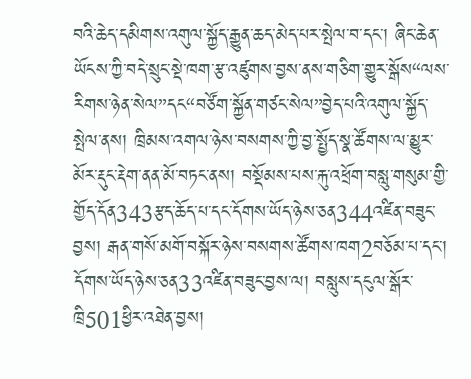བའི་ཆེད་དམིགས་འགུལ་སྐྱོད་རྒྱུན་ཆད་མེད་པར་སྤེལ་བ་དང་། ཞིང་ཆེན་ཡོངས་ཀྱི་བདེ་སྲུང་སྡེ་ཁག་རྩ་འཛུགས་བྱས་ནས་གཅིག་གྱུར་སྒོས“ལས་རིགས་ཉེན་སེལ”དང“བཙོག་སྐྱོན་གཙང་སེལ”བྱེད་པའི་འགུལ་སྐྱོད་སྤེལ་ནས། ཁྲིམས་འགལ་ཉེས་བསགས་ཀྱི་བྱ་སྤྱོད་སྣ་ཚོགས་ལ་མྱུར་མོར་རྡུང་རྡེག་ནན་མོ་བཏང་ནས། བསྡོམས་པས་རྐུ་འཕྲོག་བསླུ་གསུམ་གྱི་གྱོད་དོན343རྩད་ཆོད་པ་དང་དོགས་ཡོད་ཉེས་ཅན344འཛིན་བཟུང་བྱས། རྒན་གསོ་མགོ་བསྐོར་ཉེས་བསགས་ཚོགས་ཁག2བཅོམ་པ་དང་། དོགས་ཡོད་ཉེས་ཅན33འཛིན་བཟུང་བྱས་ལ། བསླུས་དངུལ་སྒོར་ཁྲི501ཕྱིར་འཐེན་བྱས།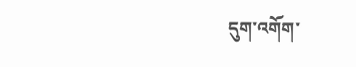དུག་འགོག་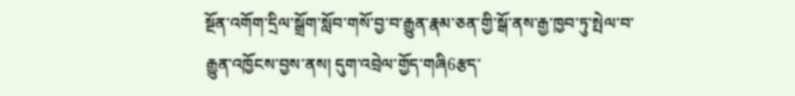སྔོན་འགོག་དྲིལ་སྒྲོག་སློབ་གསོ་བྱ་བ་རྒྱུན་རྣམ་ཅན་གྱི་སྒོ་ནས་རྒྱ་ཁྱབ་ཏུ་སྤེལ་བ་རྒྱུན་འཁྱོངས་བྱས་ནས། དུག་འབྲེལ་གྱོད་གཞི6རྩད་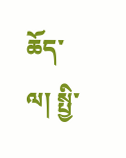ཆོད་ལ། སྤྱི་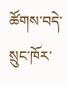ཚོགས་བདེ་སྲུང་ཁོར་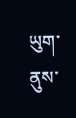ཡུག་ནུས་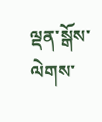ལྡན་སྒོས་ལེགས་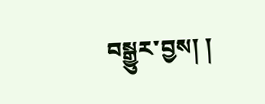བསྒྱུར་བྱས། །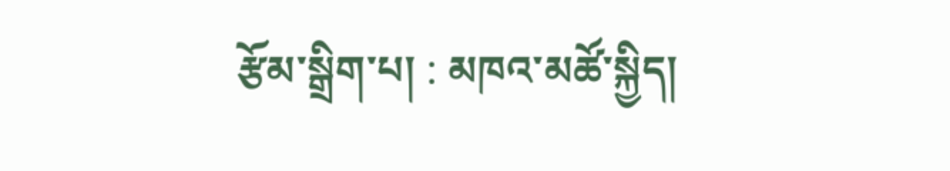རྩོམ་སྒྲིག་པ། : མཁའ་མཚོ་སྐྱིད།